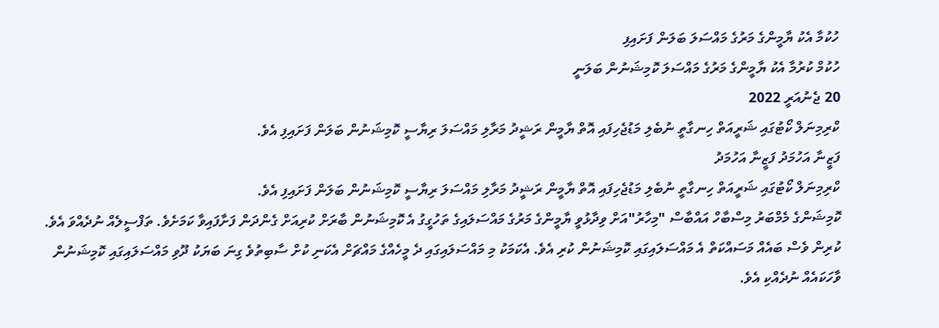ހުކުމާ އެކު ޔާމީންގެ މަރުގެ މައްސަލަ ބަލަން ފަށައިފި
ހުކުމް ކުރުމާ އެކު ޔާމީންގެ މަރުގެ މައްސަލަ ކޮމިޝަނުން ބަލަނީ
20 ޖެނުއަރީ 2022
ކްރިމިނަލް ކޯޓުގައި ޝަރީއަތް ހިނގާތީ ނުބެލި މަޑުޖެހިފައި އޮތް ޔާމީން ރަޝީދު މަރާލި މައްސަލަ ރިޔާސީ ކޮމިޝަނުން ބަލަން ފަށައިފި އެވެ.
ފަޒީނާ އަހުމަދު ފަޒީނާ އަހުމަދު
ކްރިމިނަލް ކޯޓުގައި ޝަރީއަތް ހިނގާތީ ނުބެލި މަޑުޖެހިފައި އޮތް ޔާމީން ރަޝީދު މަރާލި މައްސަލަ ރިޔާސީ ކޮމިޝަނުން ބަލަން ފަށައިފި އެވެ.
ކޮމިޝަންގެ މެމްބަރު މިސްބާހް އައްބާސް "މިހާރު"އަށް ވިދާޅުވީ ޔާމީންގެ މަރުގެ މައްސަލައިގެ ތަހުގީގު އެ ކޮމިޝަނުން ބާރަށް ކުރިއަށް ގެންދަން ފަށާފައިވާ ކަމަށެވެ. ތަފްސީލެއް ނުދެއްވަ އެވެ.
ކުރިން ވެސް ބައެއް މަސައްކަތް އެ މައްސަލައިގައި ކޮމިޝަނުން ކުރި އެވެ. އެކަމަކު މި މައްސަލައިގައި ދެ މީހެއްގެ މައްޗަށް އެކަނި ކުށް ސާބިތުވެ ގިނަ ބަޔަކު ދޫވި މައްސަލައިގައި ކޮމިޝަނުން ވާހަކައެއް ނުދެއްކި އެވެ.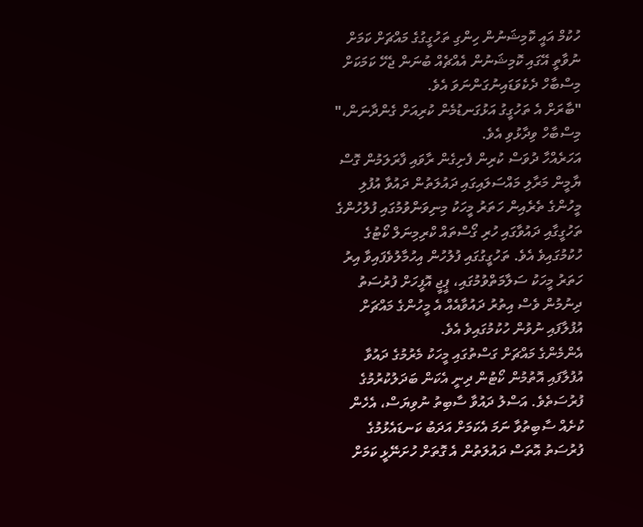ހުކުމް އައީ ކޮމިޝަނުން ހިންގި ތަހުގީގުގެ މައްޗަށް ކަމަށް ނުވާތީ އޭގައި ކޮމިޝަނުން އެއްޗެއް ބުނަން ޖެހޭ ކަމަކަށް މިސްބާހް ދެކެވަޑައިނުގަންނަވަ އެވެ.
"ބާރަށް އެ ތަހުގީގު އަޅުގަނޑުމެން ކުރިއަށް ގެންދާނަން،" މިސްބާހް ވިދާޅުވި އެވެ.
އަހަރެއްހާ ދުވަސް ކުރިން ފެށިގެން ރާވައި ފާރަލަމުން ގޮސް ޔާމީން މަރާލި މައްސަލައިގައި ދައުލަތުން ދައުވާ އުފުލި މީހުންގެ ތެރެއިން ހަތަރު މީހަކު މިނިވަންވުމުގައި ފުލުހުންގެ ތަހުގީގާއި ދައުވާގައި ހުރި ގޯސްތައް ކްރިމިނަލް ކޯޓުގެ ހުކުމުގައިވެ އެވެ. ތަހުގީގުގައި ފުލުހުން އިހުމާލުވެފައިވާ އިރު ހަތަރު މީހަކު ސަލާމަތްވުމުގައި، ޕީޖީ އޮފީހަށް ފުރުސަތު ދިނުމުން ވެސް އިތުރު ދައުވާއެއް އެ މީހުންގެ މައްޗަށް އުފުލާފައި ނުވުން ހުކުމުގައިވެ އެވެ.
އެންމެންގެ މައްޗަށް ގަސްތުގައި މީހަކު މެރުމުގެ ދައުވާ އުފުލާފައި އޮތުމުން ކޯޓުން ދިނީ އެކަން ބަދަލުކުރުމުގެ ފުރުސަތެވެ. އަސްލު ދައުވާ ސާބިތު ނުވިޔަސް، އެހެން ކުށެއް ސާބިތުވާ ނަމަ އެކަމަށް އަދަބު ކަނޑައެޅުމުގެ ފުރުސަތު އޮތަސް ދައުލަތުން އެ ގޮތަށް ހުށަނޭޅީ ކަމަށް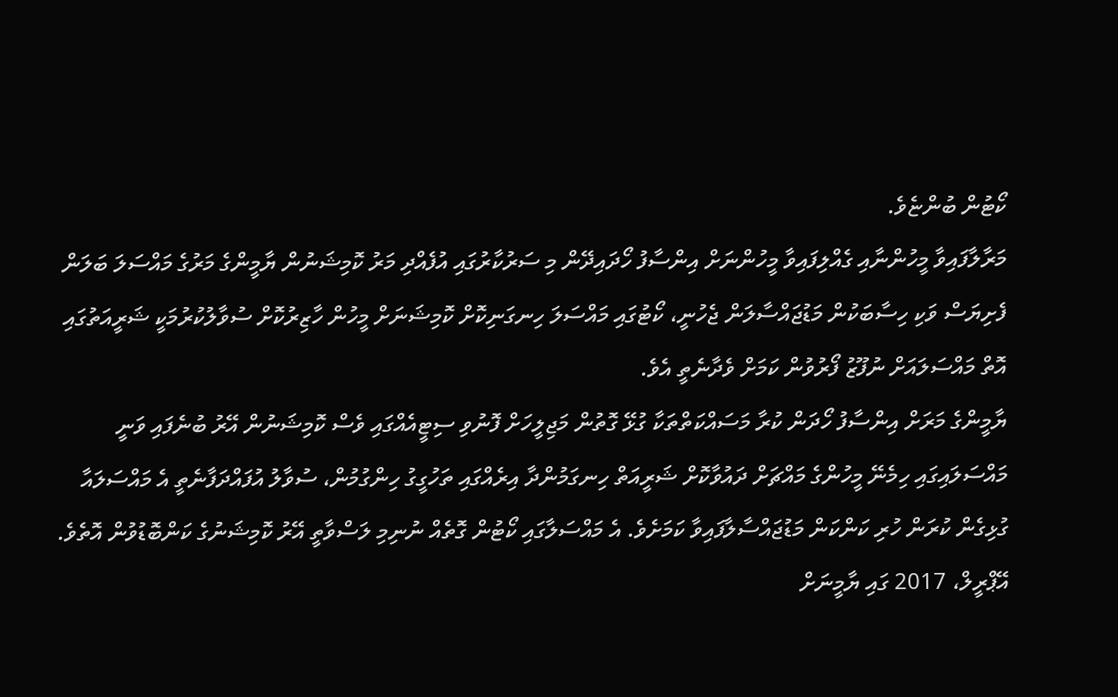ކޯޓުން ބުންޏެވެ.
މަރާލާފައިވާ މީހުންނާއި ގެއްލިފައިވާ މީހުންނަށް އިންސާފު ހޯދައިދޭން މި ސަރުކާރުގައި އުފެއްދި މަރު ކޮމިޝަނުން ޔާމީންގެ މަރުގެ މައްސަލަ ބަލަން ފެށިޔަސް ވަކި ހިސާބަކުން މަޑުޖައްސާލަން ޖެހުނީ، ކޯޓުގައި މައްސަލަ ހިނގަނިކޮށް ކޮމިޝަނަށް މީހުން ހާޒިރުކޮށް ސުވާލުކުރުމަކީ ޝަރީއަތުގައި އޮތް މައްސަލައަށް ނުފޫޒު ފޯރުވުން ކަމަށް ވެދާނެތީ އެވެ.
ޔާމީންގެ މަރަށް އިންސާފު ހޯދަން ކުރާ މަސައްކަތްތަކާ ގުޅޭ ގޮތުން މަޖިލީހަށް ފޮނުވި ސިޓީއެއްގައި ވެސް ކޮމިޝަނުން އޭރު ބުނެފައި ވަނީ މައްސަލައިގައި ހިމެނޭ މީހުންގެ މައްޗަށް ދައުވާކޮށް ޝަރީއަތް ހިނގަމުންދާ އިރެއްގައި ތަހުގީގު ހިންގުމުން، ސުވާލު އުފައްދަފާނެތީ އެ މައްސަލައާ ގުޅިގެން ކުރަން ހުރި ކަންކަން މަޑުޖައްސާލާފައިވާ ކަމަށެވެ. އެ މައްސަލާގައި ކޯޓުން ގޮތެއް ނުނިމި ލަސްވާތީ އޭރު ކޮމިޝަނުގެ ކަންބޮޑުވުން އޮތެވެ.
އޭޕްރީލް، 2017 ގައި ޔާމީނަށް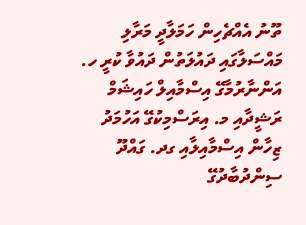ތޫނު އެއްޗެހިން ހަމަލާދީ މަރާލި މައްސަލާގައި ދައުލަތުން ދައުވާ ކުރީ ހ. އަންނާރުމާގޭ އިސްމާއިލް ހައިޝަމް ރަޝީދާއި މ. އިރަސްމިކުގޭ އަހުމަދު ޒިހާން އިސްމާއިލާއި ގދ. ގައްދޫ ސިންދުބާދުގޭ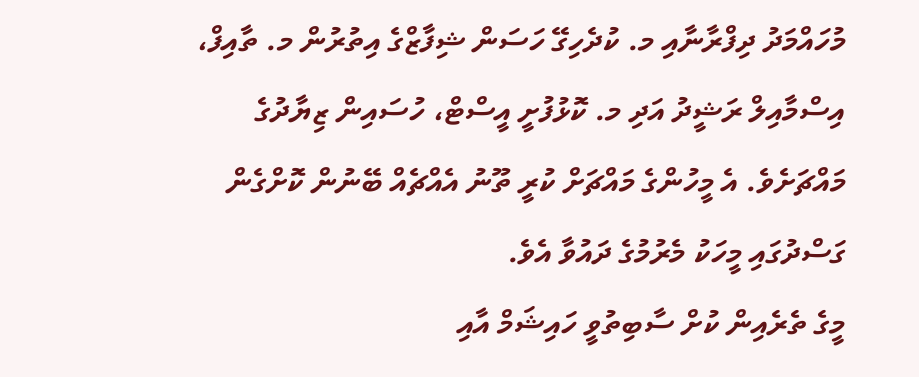މުހައްމަދު ދިފްރާނާއި މ. ކުދެހިގޭ ހަސަން ޝިފާޒްގެ އިތުރުން މ. ތާއިފް، އިސްމާއިލް ރަޝީދު އަދި މ. ކޮޅުފުށީ އީސްޓް، ހުސައިން ޒިޔާދުގެ މައްޗަށެވެ. އެ މީހުންގެ މައްޗަށް ކުރީ ތޫނު އެއްޗެއް ބޭނުން ކޮށްގެން ގަސްދުގައި މީހަކު މެރުމުގެ ދައުވާ އެވެ.
މީގެ ތެރެއިން ކުށް ސާބިތުވީ ހައިޝަމް އާއި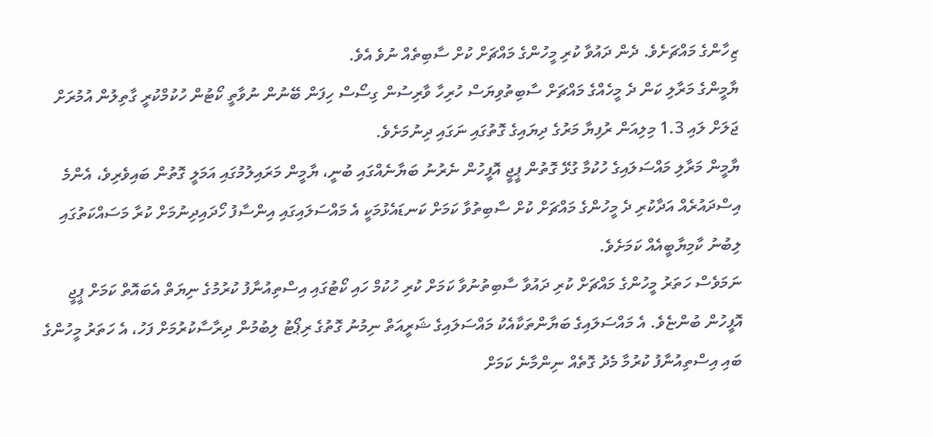ޒިހާންގެ މައްޗަށެވެ. ދެން ދައުވާ ކުރި މީހުންގެ މައްޗަށް ކުށް ސާބިތެއް ނުވެ އެވެ.
ޔާމީންގެ މަރާލި ކަން ދެ މީހެއްގެ މައްޗަށް ސާބިތުވިޔަސް ހުރިހާ ވާރިސުން ގިސޯސް ހިފަން ބޭނުން ނުވާތީ ކޯޓުން ހުކުމްކުރީ ގާތިލުން އުމުރަށް ޖަލަށް ލައި 1.3 މިލިއަން ރުފިޔާ މަރުގެ ދިޔައިގެ ގޮތުގައި ނަގައި ދިނުމަށެވެ.
ޔާމީން މަރާލި މައްސަލައިގެ ހުކުމާ ގުޅޭ ގޮތުން ޕީޖީ އޮފީހުން ނެރުނު ބަޔާނެއްގައި ބުނީ، ޔާމީން މަރައިލުމުގައި އަމަލީ ގޮތުން ބައިވެރިވެ، އެންމެ އިސްދައުރެއް އަދާކުރި ދެ މީހުންގެ މައްޗަށް ކުށް ސާބިތުވާ ކަމަށް ކަނޑައެޅުމަކީ އެ މައްސަލައިގައި އިންސާފު ހޯދައިދިނުމަށް ކުރާ މަސައްކަތުގައި ލިބުނު ކާމިޔާބީއެއް ކަމަށެވެ.
ނަމަވެސް ހަތަރު މީހުންގެ މައްޗަށް ކުރި ދައުވާ ސާބިތުނުވާ ކަމަށް ކުރި ހުކުމް ހައި ކޯޓުގައި އިސްތިއުނާފު ކުރުމުގެ ނިޔަތް އެބައޮތް ކަމަށް ޕީޖީ އޮފީހުން ބުންޏެވެ. އެ މައްސަލައިގެ ބަޔާންތަކާއެކު މައްސަލައިގެ ޝަރީއަތް ނިމުނު ގޮތުގެ ރިޕޯޓު ލިބުމުން ދިރާސާކުރުމަށް ފަހު، އެ ހަތަރު މީހުންގެ ބައި އިސްތިއުނާފު ކުރުމާ މެދު ގޮތެއް ނިންމާނެ ކަމަށް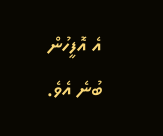އެ އޮފީހުން ބުނެ އެވެ.